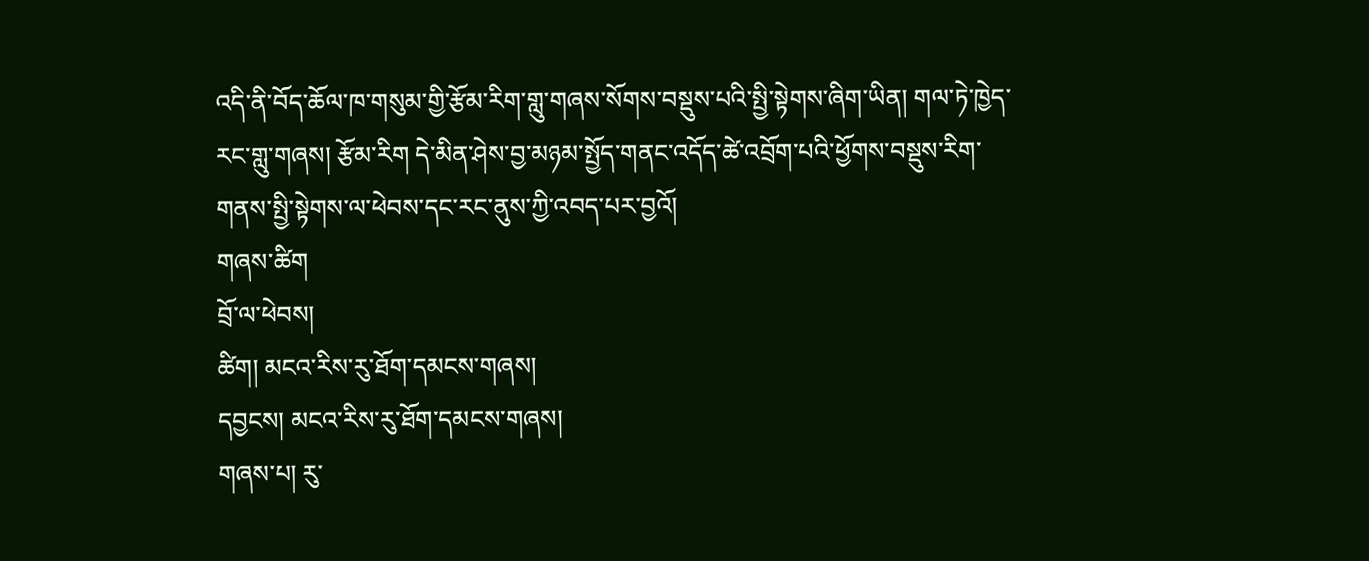འདི་ནི་བོད་ཆོལ་ཁ་གསུམ་གྱི་རྩོམ་རིག་གླུ་གཞས་སོགས་བསྡུས་པའི་སྤྱི་སྟེགས་ཞིག་ཡིན། གལ་ཏེ་ཁྱེད་རང་གླུ་གཞས། རྩོམ་རིག དེ་མིན་ཤེས་བྱ་མཉམ་སྤྱོད་གནང་འདོད་ཚེ་འབྲོག་པའི་ཕྱོགས་བསྡུས་རིག་གནས་སྤྱི་སྟེགས་ལ་ཕེབས་དང་རང་ནུས་ཀྱི་འབད་པར་བྱའོ།
གཞས་ཚིག
བྲོ་ལ་ཕེབས།
ཚིག། མངའ་རིས་རུ་ཐོག་དམངས་གཞས།
དབྱངས། མངའ་རིས་རུ་ཐོག་དམངས་གཞས།
གཞས་པ། རུ་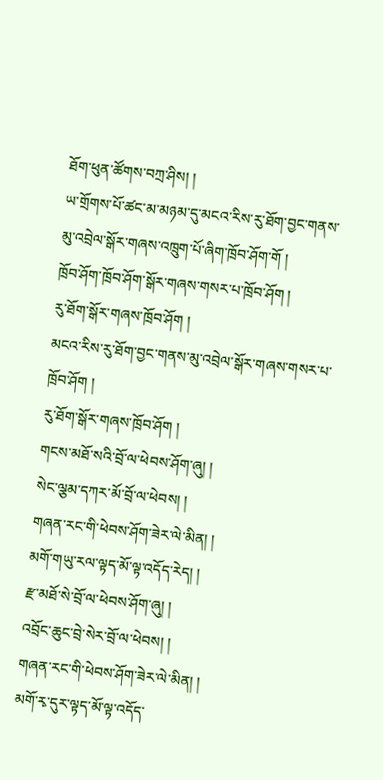ཐོག་ཕུན་ཚོགས་བཀྲ་ཤིས། །
ཡ་གྲོགས་པོ་ཚང་མ་མཉམ་དུ་མངའ་རིས་རུ་ཐོག་བྱང་གནས་མུ་འབྲེལ་སྒོར་གཞས་འཁྲུག་པོ་ཞིག་ཁྲོབ་ཤོག་གོ །
ཁྲོབ་ཤོག་ཁྲོབ་ཤོག་སྒོར་གཞས་གསར་པ་ཁྲོབ་ཤོག །
རུ་ཐོག་སྒོར་གཞས་ཁྲོབ་ཤོག །
མངའ་རིས་རུ་ཐོག་བྱང་གནས་མུ་འབྲེལ་སྒོར་གཞས་གསར་པ་ཁྲོབ་ཤོག །
རུ་ཐོག་སྒོར་གཞས་ཁྲོབ་ཤོག །
གངས་མཐོ་སའི་བྲོ་ལ་ཕེབས་ཤོག་ཞུ། །
སེང་ལྕམ་དཀར་མོ་བྲོ་ལ་ཕེབས། །
གཞན་རང་གི་ཕེབས་ཤོག་ཟེར་ལེ་མིན། །
མགོ་གཡུ་རལ་ལྟད་མོ་ལྟ་འདོད་རེད། །
རྫ་མཐོ་སེ་བྲོ་ལ་ཕེབས་ཤོག་ཞུ། །
འབྲོང་ཆུང་བྲེ་སེར་བྲོ་ལ་ཕེབས། །
གཞན་རང་གི་ཕེབས་ཤོག་ཟེར་ལེ་མིན། །
མགོ་རྭ་དུར་ལྟད་མོ་ལྟ་འདོད་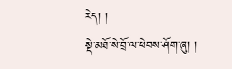རེད། །
སྡེ་མཐོ་སེ་བྲོ་ལ་ཕེབས་ཤོག་ཞུ། །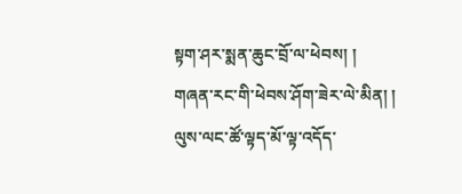སྟག་ཤར་སྨན་ཆུང་བྲོ་ལ་ཕེབས། །
གཞན་རང་གི་ཕེབས་ཤོག་ཟེར་ལེ་མིན། །
ལུས་ལང་ཚོ་ལྟད་མོ་ལྟ་འདོད་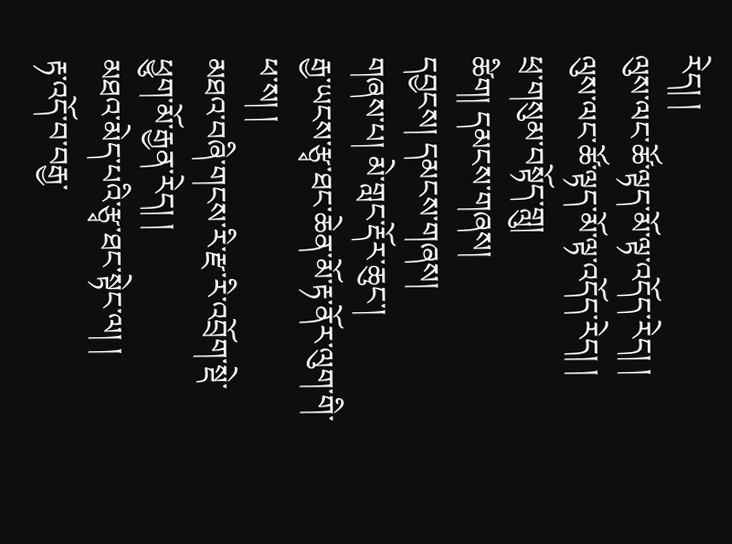རེད། །
ལུས་ལང་ཚོ་ལྟད་མོ་ལྟ་འདོད་རེད། །
ལུས་ལང་ཚོ་ལྟད་མོ་ལྟ་འདོད་རེད། །
ཕྲ་གསུམ་བསྟོད་གླུ།
ཚིག། དམངས་གཞས།
དབྱངས། དམངས་གཞས།
གཞས་པ། མེ་གླང་རྡོར་ཆུང་།
རྒྱ་ཡངས་རྩྭ་ཐང་ཆེན་མོ་རྟ་ནོར་ལུག་གི་ཕ་ས། །
མཐའ་བཞི་གངས་རི་རྫ་རི་འབྲོག་སྡེ་ཕྱུག་མོ་རྒྱན་རེད། །
མཐའ་མེད་པའི་རྩྭ་ཐང་སྟེང་ལ། །
རྟ་འདོ་བ་བརྒྱ་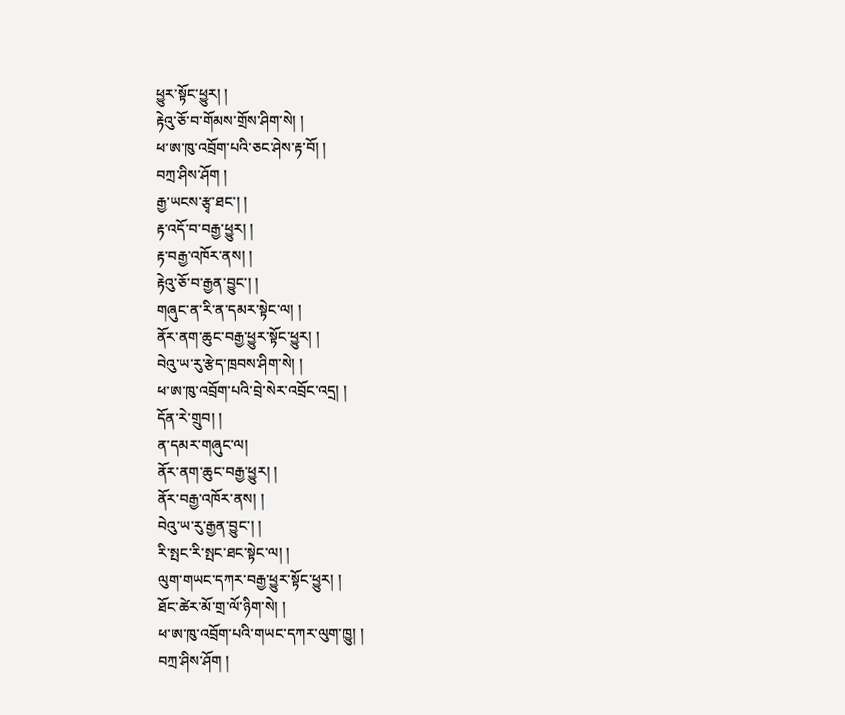ཕྱུར་སྟོང་ཕྱུར། །
རྟེའུ་ཅོ་བ་གོམས་གྲོས་ཤིག་སེ། །
ཕ་ཨ་ཁུ་འབྲོག་པའི་ཅང་ཤེས་རྟ་བོ། །
བཀྲ་ཤིས་ཤོག །
རྒྱ་ཡངས་རྩྭ་ཐང་། །
རྟ་འདོ་བ་བརྒྱ་ཕྱུར། །
རྟ་བརྒྱ་འཁོར་ནས། །
རྟེའུ་ཅོ་བ་རྒྱན་བྱུང་། །
གཞུང་ན་རི་ན་དམར་སྟེང་ལ། །
ནོར་ནག་ཆུང་བརྒྱ་ཕྱུར་སྟོང་ཕྱུར། །
བེའུ་ཡ་རུ་རྩེད་ཁྲབས་ཤིག་སེ། །
ཕ་ཨ་ཁུ་འབྲོག་པའི་བྲེ་སེར་འབྲོང་འདྲ། །
དོན་རེ་གྲུབ། །
ན་དམར་གཞུང་ལ།
ནོར་ནག་ཆུང་བརྒྱ་ཕྱུར། །
ནོར་བརྒྱ་འཁོར་ནས། །
བེའུ་ཡ་རུ་རྒྱན་བྱུང་། །
རི་སྤང་རི་སྤང་ཐང་སྟེང་ལ། །
ལུག་གཡང་དཀར་བརྒྱ་ཕྱུར་སྟོང་ཕྱུར། །
ཐོང་ཚེར་མོ་གྲ་ལོ་ཉིག་སེ། །
ཕ་ཨ་ཁུ་འབྲོག་པའི་གཡང་དཀར་ལུག་ཁྱུ། །
བཀྲ་ཤིས་ཤོག །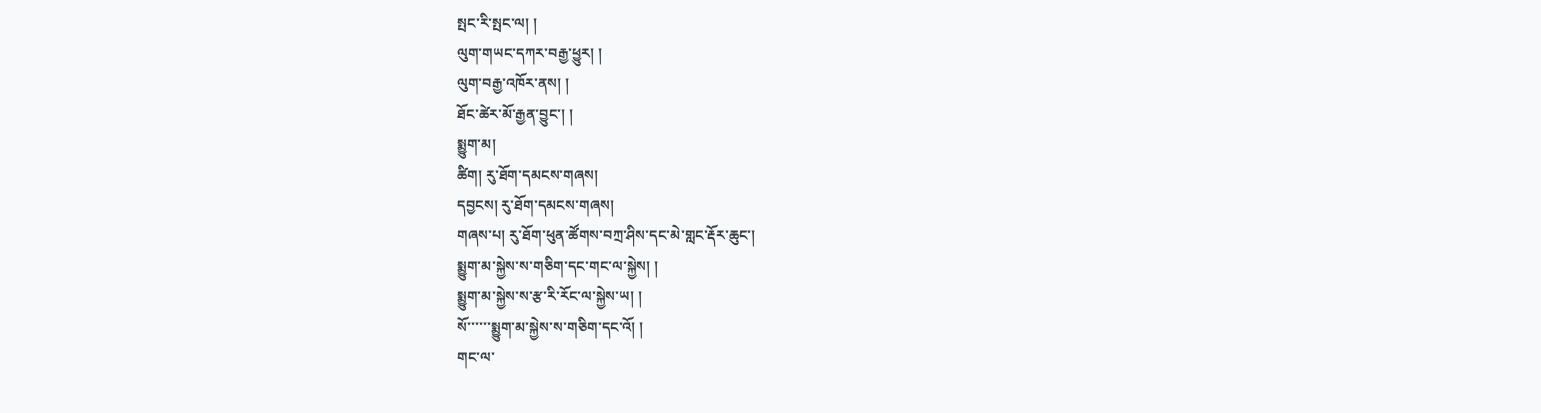སྤང་རི་སྤང་ལ། །
ལུག་གཡང་དཀར་བརྒྱ་ཕྱུར། །
ལུག་བརྒྱ་འཁོར་ནས། །
ཐོང་ཚེར་མོ་རྒྱན་བྱུང་། །
སྨྱུག་མ།
ཚིག། རུ་ཐོག་དམངས་གཞས།
དབྱངས། རུ་ཐོག་དམངས་གཞས།
གཞས་པ། རུ་ཐོག་ཕུན་ཚོགས་བཀྲ་ཤིས་དང་མེ་གླང་རྡོར་ཆུང་།
སྨྱུག་མ་སྐྱེས་ས་གཅིག་དང་གང་ལ་སྐྱེས། །
སྨྱུག་མ་སྐྱེས་ས་རྩ་རི་རོང་ལ་སྐྱེས་ཡ། །
སོ་་་་་་སྨྱུག་མ་སྐྱེས་ས་གཅིག་དང་འོ། །
གང་ལ་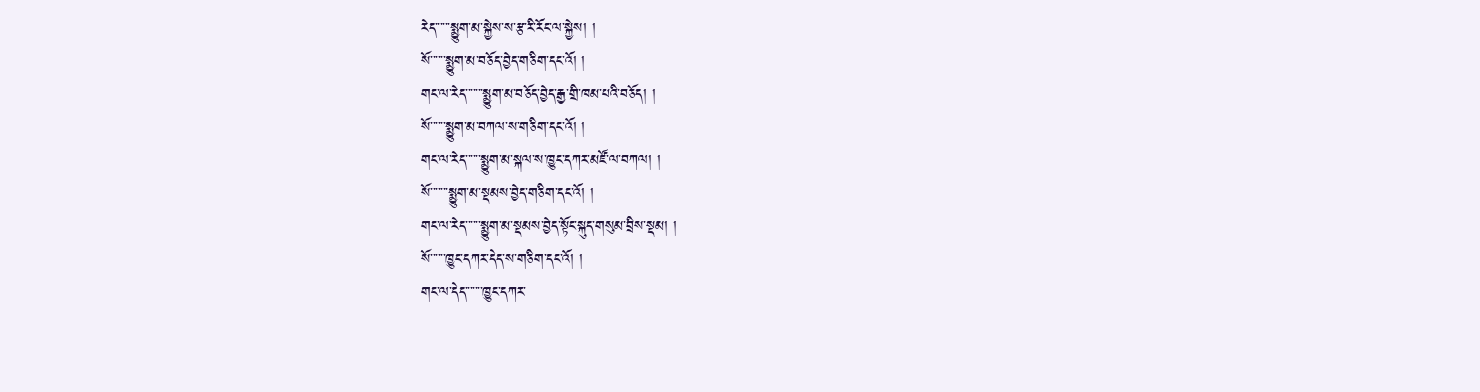རེད་་་་་་སྨྱུག་མ་སྐྱེས་ས་རྩ་རི་རོང་ལ་སྐྱེས། །
སོ་་་་་་སྨྱུག་མ་བཅོད་བྱེད་གཅིག་དང་འོ། །
གང་ལ་རེད་་་་་་་སྨྱུག་མ་བཅོད་བྱེད་རྒྱ་གྲི་ཁམ་པའི་བཅོད། །
སོ་་་་་་སྨྱུག་མ་བཀལ་ས་གཅིག་དང་འོ། །
གང་ལ་རེད་་་་་་སྨྱུག་མ་སྐལ་ས་ཁྱུང་དཀར་མཛོ་ལ་བཀལ། །
སོ་་་་་་་སྨྱུག་མ་སྡམས་བྱེད་གཅིག་དང་འོ། །
གང་ལ་རེད་་་་་་སྨྱུག་མ་སྡམས་བྱེད་སྟོང་སྐུད་གསུམ་བྲིས་སྡམ། །
སོ་་་་་་ཁྱུང་དཀར་དེད་ས་གཅིག་དང་འོ། །
གང་ལ་དེད་་་་་་་ཁྱུང་དཀར་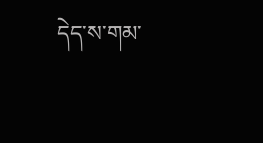དེད་ས་གམ་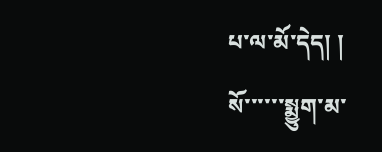པ་ལ་མོ་དེད། །
སོ་་་་་་སྨྱུག་མ་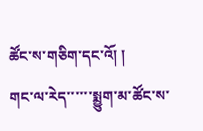ཚོང་ས་གཅིག་དང་འོ། །
གང་ལ་རེད་་་་་་སྨྱུག་མ་ཚོང་ས་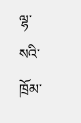ལྷ་སའི་ཁྲོམ་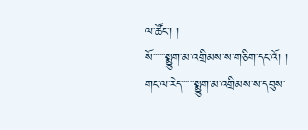ལ་ཚོང་། །
སོ་་་་་་སྨྱུག་མ་འགྲིམས་ས་གཅིག་དང་འོ། །
གང་ལ་རེད་་་་་་སྨྱུག་མ་འགྲིམས་ས་དབུས་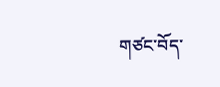གཙང་བོད་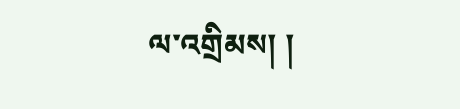ལ་འགྲིམས། །